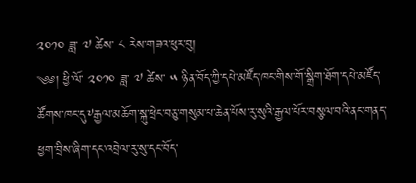༢༠༡༠ ཟླ་ ༧ ཚེས་ ༨ རེས་གཟའ་ཕུར་བུ།
༄༅། ཕྱི་ལོ་ ༢༠༡༠ ཟླ་ ༧ ཚེས་ ༥ ཉིན་བོད་ཀྱི་དཔེ་མཛོད་ཁང་གིས་གོ་སྒྲིག་ཐོག་དཔེ་མཛོད་ཚོགས་ཁང་དུ༸རྒྱལ་མཆོག་སྐུ་ཕྲེང་བཅུ་གསུམ་པ་ཆེན་པོས་རུ་སུའི་རྒྱལ་པོར་བསྩལ་བའི་ནང་གནད་ཕྱག་བྲིས་ཞིག་དང་འབྲེལ་རུ་སུ་དང་བོད་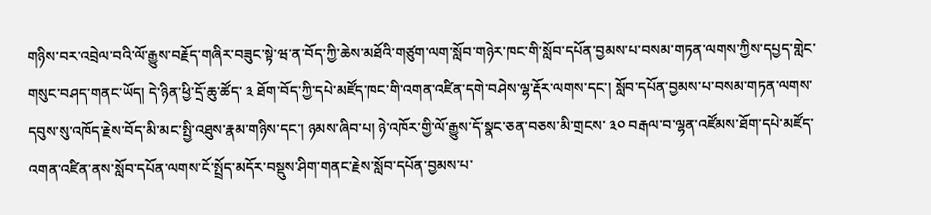གཉིས་བར་འབྲེལ་བའི་ལོ་རྒྱུས་བརྗོད་གཞིར་བཟུང་སྟེ་ཝ་ན་བོད་ཀྱི་ཆེས་མཐོའི་གཙུག་ལག་སློབ་གཉེར་ཁང་གི་སློབ་དཔོན་བྱམས་པ་བསམ་གཏན་ལགས་ཀྱིས་དཔྱད་གླེང་གསུང་བཤད་གནང་ཡོད། དེ་ཉིན་ཕྱི་དྲོ་ཆུ་ཚོད་ ༣ ཐོག་བོད་ཀྱི་དཔེ་མཛོད་ཁང་གི་འགན་འཛིན་དགེ་བཤེས་ལྷ་རྡོར་ལགས་དང་། སློབ་དཔོན་བྱམས་པ་བསམ་གཏན་ལགས་དབུས་སུ་འཁོད་རྗེས་བོད་མི་མང་སྤྱི་འཐུས་རྣམ་གཉིས་དང་། ཉམས་ཞིབ་པ། ཉེ་འཁོར་གྱི་ལོ་རྒྱུས་དོ་སྣང་ཅན་བཅས་མི་གྲངས་ ༣༠ བརྒལ་བ་ལྷན་འཛོམས་ཐོག་དཔེ་མཛོད་འགན་འཛིན་ནས་སློབ་དཔོན་ལགས་ངོ་སྤྲོད་མདོར་བསྡུས་ཤིག་གནང་རྗེས་སློབ་དཔོན་བྱམས་པ་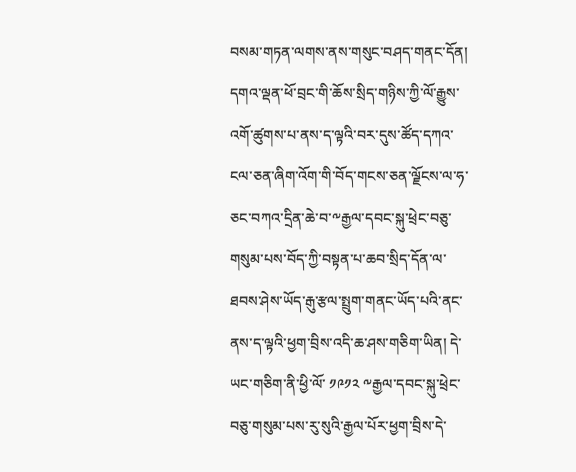བསམ་གཏན་ལགས་ནས་གསུང་བཤད་གནང་དོན། དགའ་ལྡན་ཕོ་བྲང་གི་ཆོས་སྲིད་གཉིས་ཀྱི་ལོ་རྒྱུས་འགོ་ཚུགས་པ་ནས་ད་ལྟའི་བར་དུས་ཚོད་དཀའ་ངལ་ཅན་ཞིག་འོག་གི་བོད་གངས་ཅན་ལྗོངས་ལ་ཧ་ཅང་བཀའ་དྲིན་ཆེ་བ་༸རྒྱལ་དབང་སྐུ་ཕྲེང་བཅུ་གསུམ་པས་བོད་ཀྱི་བསྟན་པ་ཆབ་སྲིད་དོན་ལ་ཐབས་ཤེས་ཡོད་རྒུ་རྩལ་སྤྲུག་གནང་ཡོད་པའི་ནང་ནས་ད་ལྟའི་ཕྱག་བྲིས་འདི་ཆ་ཤས་གཅིག་ཡིན། དེ་ཡང་གཅིག་ནི་ཕྱི་ལོ་ ༡༩༡༢ ༸རྒྱལ་དབང་སྐུ་ཕྲེང་བཅུ་གསུམ་པས་རུ་སུའི་རྒྱལ་པོར་ཕྱག་བྲིས་དེ་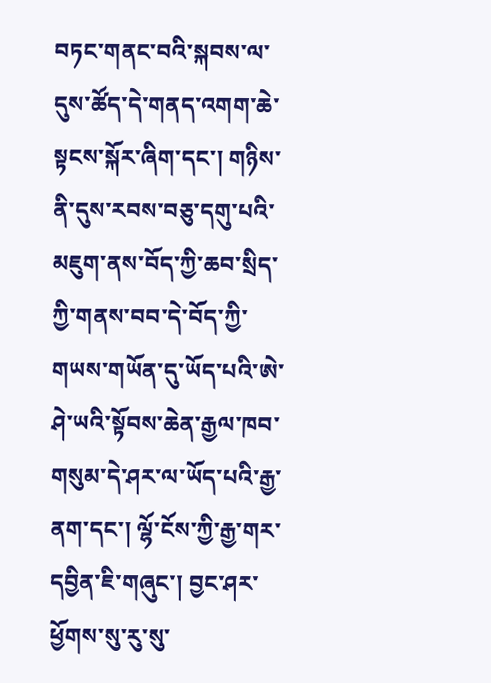བཏང་གནང་བའི་སྐབས་ལ་དུས་ཚོད་དེ་གནད་འགག་ཆེ་སྟངས་སྐོར་ཞིག་དང་། གཉིས་ནི་དུས་རབས་བཅུ་དགུ་པའི་མཇུག་ནས་བོད་ཀྱི་ཆབ་སྲིད་ཀྱི་གནས་བབ་དེ་བོད་ཀྱི་གཡས་གཡོན་དུ་ཡོད་པའི་ཨེ་ཤེ་ཡའི་སྟོབས་ཆེན་རྒྱལ་ཁབ་གསུམ་དེ་ཤར་ལ་ཡོད་པའི་རྒྱ་ནག་དང་། ལྷོ་ངོས་ཀྱི་རྒྱ་གར་དབྱིན་ཇི་གཞུང་། བྱང་ཤར་ཕྱོགས་སུ་རུ་སུ་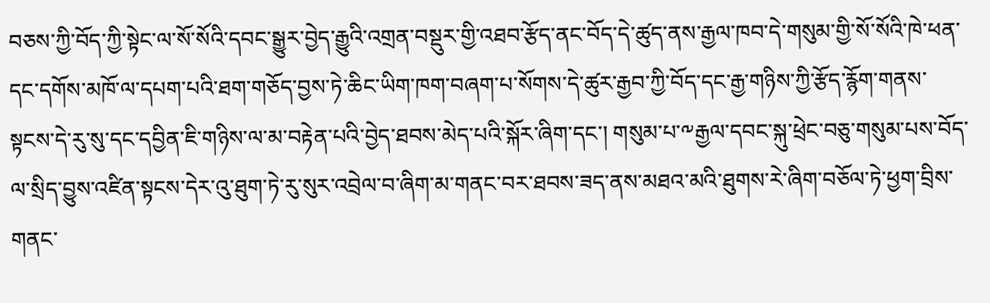བཅས་ཀྱི་བོད་ཀྱི་སྟེང་ལ་སོ་སོའི་དབང་སྒྱུར་བྱེད་རྒྱུའི་འགྲན་བསྡུར་གྱི་འཐབ་རྩོད་ནང་བོད་དེ་ཚུད་ནས་རྒྱལ་ཁབ་དེ་གསུམ་གྱི་སོ་སོའི་ཁེ་ཕན་དང་དགོས་མཁོ་ལ་དཔག་པའི་ཐག་གཅོད་བྱས་ཏེ་ཆིང་ཡིག་ཁག་བཞག་པ་སོགས་དེ་ཚུར་རྒྱབ་ཀྱི་བོད་དང་རྒྱ་གཉིས་ཀྱི་རྩོད་རྙོག་གནས་སྟངས་དེ་རུ་སུ་དང་དབྱིན་ཇི་གཉིས་ལ་མ་བརྟེན་པའི་བྱེད་ཐབས་མེད་པའི་སྐོར་ཞིག་དང་། གསུམ་པ་༸རྒྱལ་དབང་སྐུ་ཕྲེང་བཅུ་གསུམ་པས་བོད་ལ་སྲིད་བྱུས་འཛིན་སྟངས་དེར་འུ་ཐུག་ཏེ་རུ་སུར་འབྲེལ་བ་ཞིག་མ་གནང་བར་ཐབས་ཟད་ནས་མཐའ་མའི་ཐུགས་རེ་ཞིག་བཅོལ་ཏེ་ཕྱག་བྲིས་གནང་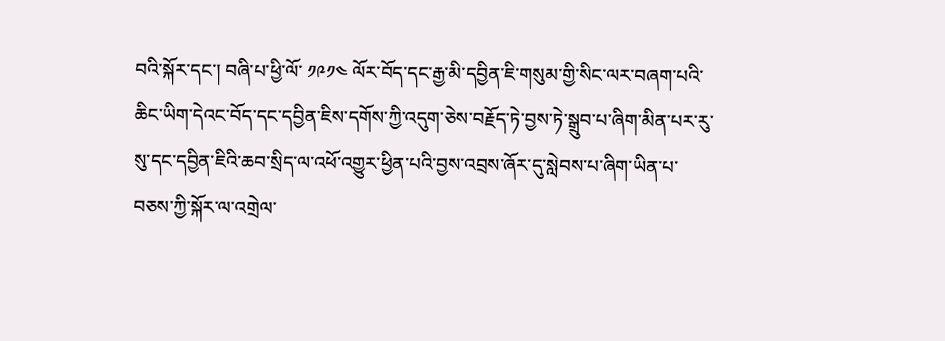བའི་སྐོར་དང་། བཞི་པ་ཕྱི་ལོ་ ༡༩༡༤ ལོར་བོད་དང་རྒྱ་མི་དབྱིན་ཇི་གསུམ་གྱི་སིང་ལར་བཞག་པའི་ཆིང་ཡིག་དེའང་བོད་དང་དབྱིན་ཇིས་དགོས་ཀྱི་འདུག་ཅེས་བརྗོད་ཏེ་བྱས་ཏེ་སྒྲུབ་པ་ཞིག་མིན་པར་རུ་སུ་དང་དབྱིན་ཇིའི་ཆབ་སྲིད་ལ་འཕོ་འགྱུར་ཕྱིན་པའི་བྱས་འབྲས་ཞོར་དུ་སླེབས་པ་ཞིག་ཡིན་པ་བཅས་ཀྱི་སྐོར་ལ་འགྲེལ་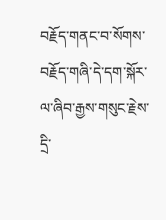བརྗོད་གནང་བ་སོགས་བརྗོད་གཞི་དེ་དག་སྐོར་ལ་ཞིབ་རྒྱས་གསུང་རྗེས་དྲི་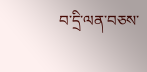བ་དྲི་ལན་བཅས་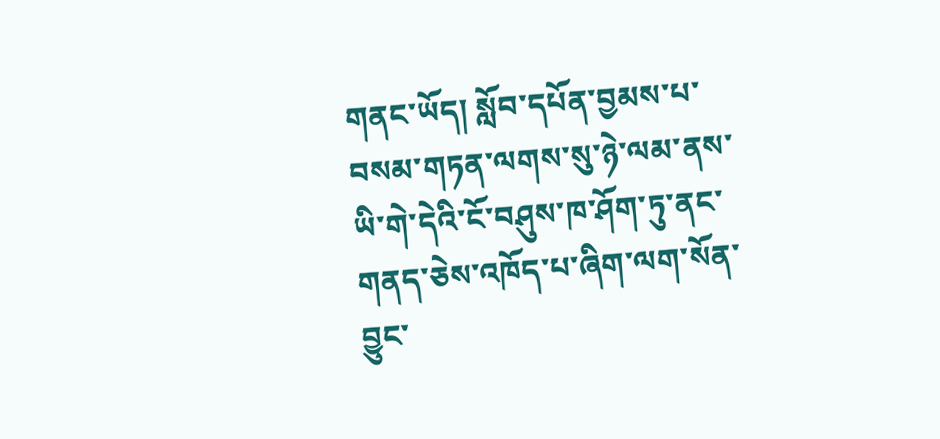གནང་ཡོད། སློབ་དཔོན་བྱམས་པ་བསམ་གཏན་ལགས་སུ་ཉེ་ལམ་ནས་ཡི་གེ་དེའི་ངོ་བཤུས་ཁ་ཤོག་ཏུ་ནང་གནད་ཅེས་འཁོད་པ་ཞིག་ལག་སོན་བྱུང་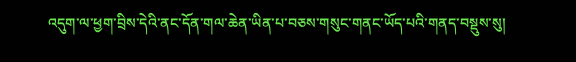འདུག་ལ་ཕྱག་བྲིས་དེའི་ནང་དོན་གལ་ཆེན་ཡིན་པ་བཅས་གསུང་གནང་ཡོད་པའི་གནད་བསྡུས་སུ།